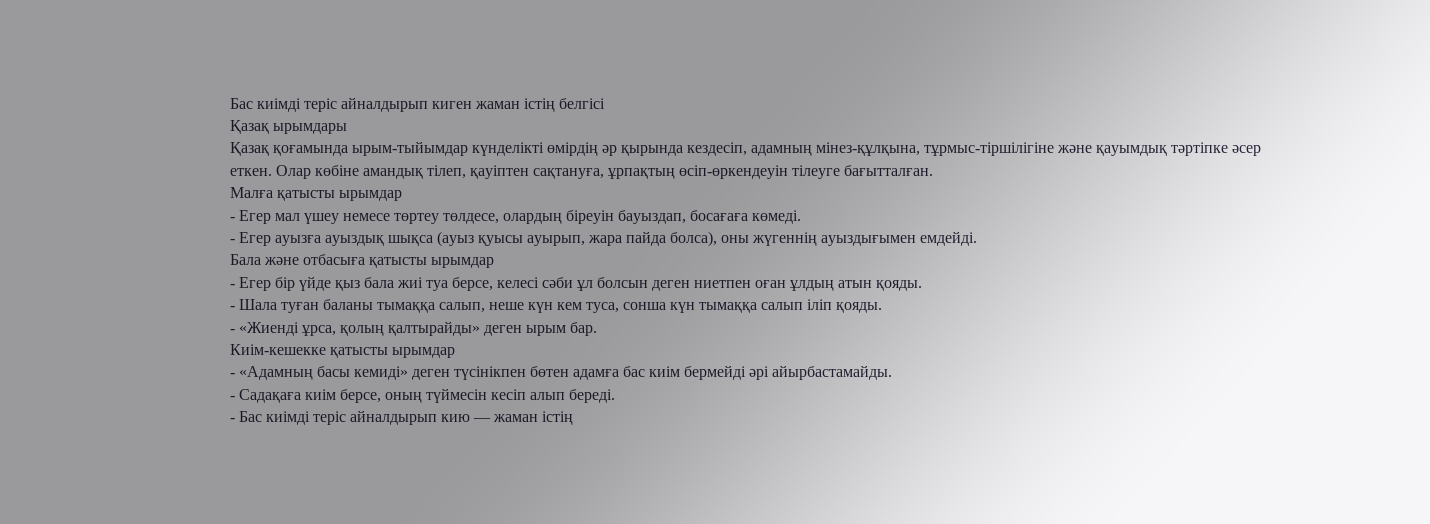Бас киімді теріс айналдырып киген жаман істің белгісі
Қазақ ырымдары
Қазақ қоғамында ырым-тыйымдар күнделікті өмірдің әр қырында кездесіп, адамның мінез-құлқына, тұрмыс-тіршілігіне және қауымдық тәртіпке әсер еткен. Олар көбіне амандық тілеп, қауіптен сақтануға, ұрпақтың өсіп-өркендеуін тілеуге бағытталған.
Малға қатысты ырымдар
- Егер мал үшеу немесе төртеу төлдесе, олардың біреуін бауыздап, босағаға көмеді.
- Егер ауызға ауыздық шықса (ауыз қуысы ауырып, жара пайда болса), оны жүгеннің ауыздығымен емдейді.
Бала және отбасыға қатысты ырымдар
- Егер бір үйде қыз бала жиі туа берсе, келесі сәби ұл болсын деген ниетпен оған ұлдың атын қояды.
- Шала туған баланы тымаққа салып, неше күн кем туса, сонша күн тымаққа салып іліп қояды.
- «Жиенді ұрса, қолың қалтырайды» деген ырым бар.
Киім-кешекке қатысты ырымдар
- «Адамның басы кемиді» деген түсінікпен бөтен адамға бас киім бермейді әрі айырбастамайды.
- Садақаға киім берсе, оның түймесін кесіп алып береді.
- Бас киімді теріс айналдырып кию — жаман істің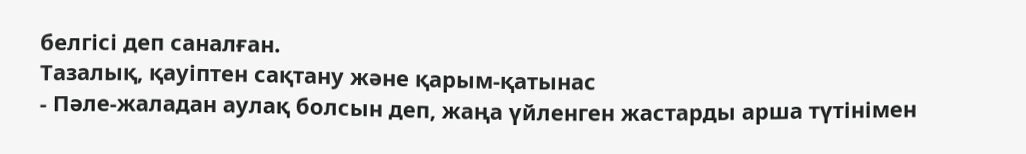белгісі деп саналған.
Тазалық, қауіптен сақтану және қарым-қатынас
- Пәле-жаладан аулақ болсын деп, жаңа үйленген жастарды арша түтінімен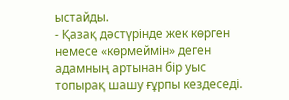ыстайды.
- Қазақ дәстүрінде жек көрген немесе «көрмеймін» деген адамның артынан бір уыс топырақ шашу ғұрпы кездеседі.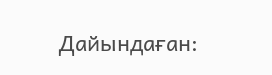Дайындаған: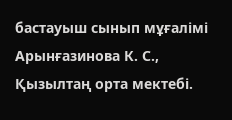бастауыш сынып мұғалімі Арынғазинова К. С., Қызылтаң орта мектебі.